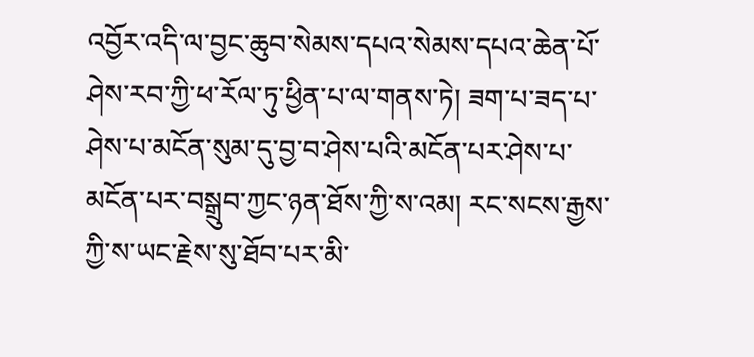འབྱོར་འདི་ལ་བྱང་ཆུབ་སེམས་དཔའ་སེམས་དཔའ་ཆེན་པོ་ཤེས་རབ་ཀྱི་ཕ་རོལ་ཏུ་ཕྱིན་པ་ལ་གནས་ཏེ། ཟག་པ་ཟད་པ་ཤེས་པ་མངོན་སུམ་དུ་བྱ་བ་ཤེས་པའི་མངོན་པར་ཤེས་པ་མངོན་པར་བསྒྲུབ་ཀྱང་ཉན་ཐོས་ཀྱི་ས་འམ། རང་སངས་རྒྱས་ཀྱི་ས་ཡང་རྗེས་སུ་ཐོབ་པར་མི་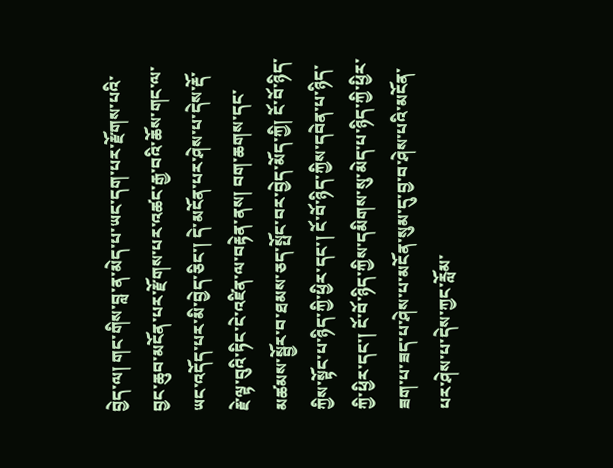བྱེད་ལ། གང་གིས་བླ་ན་མེད་པ་ཡང་དག་པར་རྫོགས་པའི་བྱང་ཆུབ་མངོན་པར་རྫོགས་པར་འཚང་རྒྱ་བའི་ཆོས་གང་ལ་ཡང་འདོད་པར་མི་བྱེད་ཅིང་། དེ་མངོན་པར་ཤེས་པ་དེས་རྡོ་རྗེ་ལྟ་བུའི་ཏིང་ངེ་འཛིན་ལ་བརྟེན་ནས། བག་ཆགས་དང་མཚམས་སྦྱོར་བ་ཐམས་ཅད་སྤོང་བར་བྱེད་མོད་ཀྱི། ངོ་བོ་ཉིད་ཀྱིས་སྟོང་པ་ཉིད་ཀྱི་ཕྱིར་དང་། ངོ་བོ་ཉིད་ཀྱིས་དབེན་པ་ཉིད་ཀྱི་ཕྱིར་དང་། ངོ་བོ་ཉིད་ཀྱིས་དམིགས་སུ་མེད་པ་ཉིད་ཀྱི་ཕྱིར་ཟག་པ་ཟད་པ་ཤེས་པ་མངོན་སུམ་དུ་བྱ་བ་ཤེས་པའི་མངོན་པར་ཤེས་པ་དེས་ཀྱང་རློམ་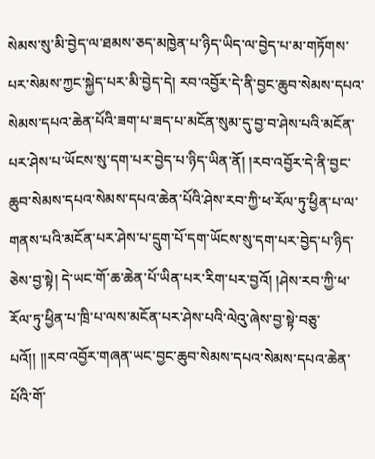སེམས་སུ་མི་བྱེད་ལ་ཐམས་ཅད་མཁྱེན་པ་ཉིད་ཡིད་ལ་བྱེད་པ་མ་གཏོགས་པར་སེམས་ཀྱང་སྐྱེད་པར་མི་བྱེད་དེ། རབ་འབྱོར་དེ་ནི་བྱང་ཆུབ་སེམས་དཔའ་སེམས་དཔའ་ཆེན་པོའི་ཟག་པ་ཟད་པ་མངོན་སུམ་དུ་བྱ་བ་ཤེས་པའི་མངོན་པར་ཤེས་པ་ཡོངས་སུ་དག་པར་བྱེད་པ་ཉིད་ཡིན་ནོ། །རབ་འབྱོར་དེ་ནི་བྱང་ཆུབ་སེམས་དཔའ་སེམས་དཔའ་ཆེན་པོའི་ཤེས་རབ་ཀྱི་ཕ་རོལ་ཏུ་ཕྱིན་པ་ལ་གནས་པའི་མངོན་པར་ཤེས་པ་དྲུག་པོ་དག་ཡོངས་སུ་དག་པར་བྱེད་པ་ཉིད་ཅེས་བྱ་སྟེ། དེ་ཡང་གོ་ཆ་ཆེན་པོ་ཡིན་པར་རིག་པར་བྱའོ། །ཤེས་རབ་ཀྱི་ཕ་རོལ་ཏུ་ཕྱིན་པ་ཁྲི་པ་ལས་མངོན་པར་ཤེས་པའི་ལེའུ་ཞེས་བྱ་སྟེ་བཅུ་པའོ།། །།རབ་འབྱོར་གཞན་ཡང་བྱང་ཆུབ་སེམས་དཔའ་སེམས་དཔའ་ཆེན་པོའི་གོ་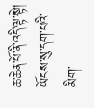ཆ་ཆེན་པོ་ནི་འདི་ལྟ་སྟེ། ཡོངས་སུ་དག་པའི་མིག་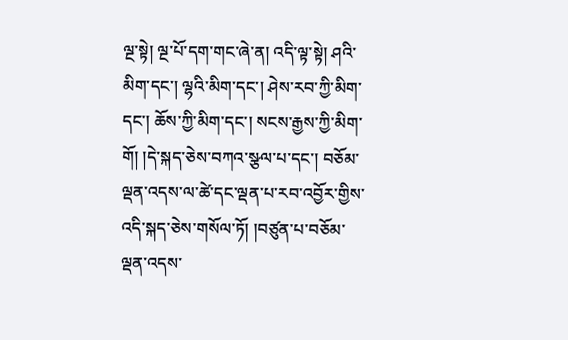ལྔ་སྟེ། ལྔ་པོ་དག་གང་ཞེ་ན། འདི་ལྟ་སྟེ། ཤའི་མིག་དང་། ལྷའི་མིག་དང་། ཤེས་རབ་ཀྱི་མིག་དང་། ཆོས་ཀྱི་མིག་དང་། སངས་རྒྱས་ཀྱི་མིག་གོ། །དེ་སྐད་ཅེས་བཀའ་སྩལ་པ་དང་། བཅོམ་ལྡན་འདས་ལ་ཚེ་དང་ལྡན་པ་རབ་འབྱོར་གྱིས་འདི་སྐད་ཅེས་གསོལ་ཏོ། །བཙུན་པ་བཅོམ་ལྡན་འདས་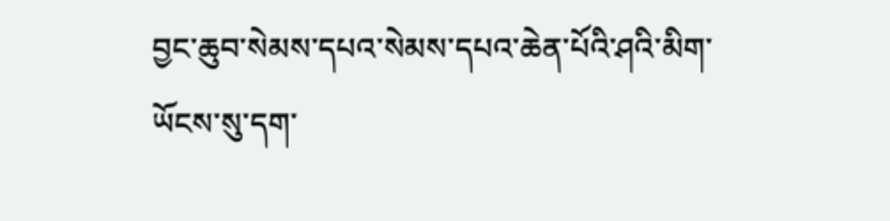བྱང་ཆུབ་སེམས་དཔའ་སེམས་དཔའ་ཆེན་པོའི་ཤའི་མིག་ཡོངས་སུ་དག་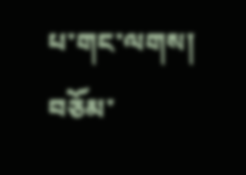པ་གང་ལགས། བཅོམ་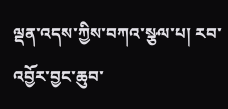ལྡན་འདས་ཀྱིས་བཀའ་སྩལ་པ། རབ་འབྱོར་བྱང་ཆུབ་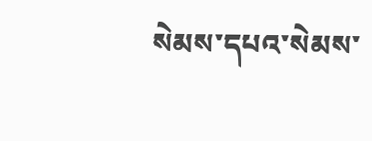སེམས་དཔའ་སེམས་